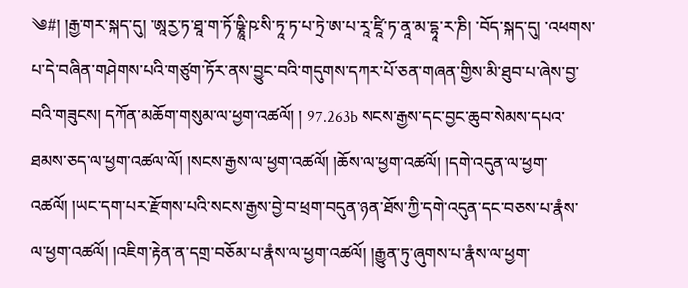༄#། །རྒྱ་གར་སྐད་དུ། ་ཨཱརྱ་ཏ་ཐཱ་ག་ཏོ་ཥྞཱི་ཥ་སི་ཏཱ་ཏ་པ་ཏྲེ་ཨ་པ་རཱ་ཛཱི་ཏ་ནཱ་མ་དྷཱ་ར་ཎི། ་བོད་སྐད་དུ། ་འཕགས་པ་དེ་བཞིན་གཤེགས་པའི་གཙུག་ཏོར་ནས་བྱུང་བའི་གདུགས་དཀར་པོ་ཅན་གཞན་གྱིས་མི་ཐུབ་པ་ཞེས་བྱ་བའི་གཟུངས། དཀོན་མཆོག་གསུམ་ལ་ཕྱག་འཚལོ། ། 97.263b སངས་རྒྱས་དང་བྱང་ཆུབ་སེམས་དཔའ་ཐམས་ཅད་ལ་ཕྱག་འཚལ་ལོ། །སངས་རྒྱས་ལ་ཕྱག་འཚལོ། །ཆོས་ལ་ཕྱག་འཚལོ། །དགེ་འདུན་ལ་ཕྱག་འཚལོ། །ཡང་དག་པར་རྫོགས་པའི་སངས་རྒྱས་བྱེ་བ་ཕྲག་བདུན་ཉན་ཐོས་ཀྱི་དགེ་འདུན་དང་བཅས་པ་རྣཾས་ལ་ཕྱག་འཚལོ། །འཇིག་རྟེན་ན་དགྲ་བཅོམ་པ་རྣཾས་ལ་ཕྱག་འཚལོ། །རྒྱུན་ཏུ་ཞུགས་པ་རྣཾས་ལ་ཕྱག་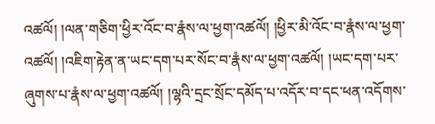འཚལོ། །ལན་གཅིག་ཕྱིར་འོང་བ་རྣཾས་ལ་ཕྱག་འཚལོ། །ཕྱིར་མི་འོང་བ་རྣཾས་ལ་ཕྱག་འཚལོ། །འཇིག་རྟེན་ན་ཡང་དག་པར་སོང་བ་རྣཾས་ལ་ཕྱག་འཚལོ། །ཡང་དག་པར་ཞུགས་པ་རྣཾས་ལ་ཕྱག་འཚལོ། །ལྷའི་དྲང་སྲོང་དམོད་པ་འདོར་བ་དང་ཕན་འདོགས་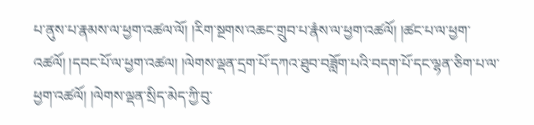པ་ནུས་པ་རྣམས་ལ་ཕྱག་འཚལ་ལོ། །རིག་སྔགས་འཆང་གྲུབ་པ་རྣཾས་ལ་ཕྱག་འཚལོ། །ཚང་པ་ལ་ཕྱག་འཚལོ། །དབང་པོ་ལ་ཕྱག་འཚལ། །ལེགས་ལྡན་དྲག་པོ་དཀའ་ཐུབ་བཟློག་པའི་བདག་པོ་དང་ལྷན་ཅིག་པ་ལ་ཕྱག་འཚལོ། །ལེགས་ལྡན་སྲིད་མེད་ཀྱི་བུ་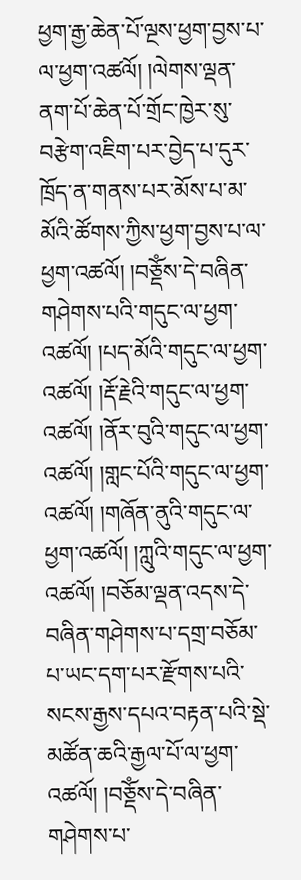ཕྱག་རྒྱ་ཆེན་པོ་ལྔས་ཕྱག་བྱས་པ་ལ་ཕྱག་འཚལོ། །ལེགས་ལྡན་ནག་པོ་ཆེན་པོ་གྲོང་ཁྱེར་སུ་བརྩེག་འཇིག་པར་བྱེད་པ་དུར་ཁྲོད་ན་གནས་པར་མོས་པ་མ་མོའི་ཚོགས་ཀྱིས་ཕྱག་བྱས་པ་ལ་ཕྱག་འཚལོ། །བཅྡོཾས་དེ་བཞིན་གཤེགས་པའི་གདུང་ལ་ཕྱག་འཚལོ། །པད་མོའི་གདུང་ལ་ཕྱག་འཚལོ། །རྡོ་རྗེའི་གདུང་ལ་ཕྱག་འཚལོ། །ནོར་བུའི་གདུང་ལ་ཕྱག་འཚལོ། །གླང་པོའི་གདུང་ལ་ཕྱག་འཚལོ། །གཞོན་ནུའི་གདུང་ལ་ཕྱག་འཚལོ། །ཀླུའི་གདུང་ལ་ཕྱག་འཚལོ། །བཅོམ་ལྡན་འདས་དེ་བཞིན་གཤེགས་པ་དགྲ་བཅོམ་པ་ཡང་དག་པར་རྫོགས་པའི་སངས་རྒྱས་དཔའ་བརྟན་པའི་སྡེ་མཚོན་ཆའི་རྒྱལ་པོ་ལ་ཕྱག་འཚལོ། །བཅྡོཾས་དེ་བཞིན་གཤེགས་པ་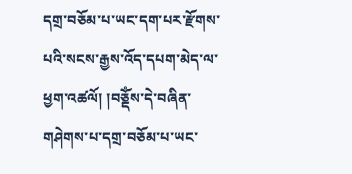དགྲ་བཅོམ་པ་ཡང་དག་པར་རྫོགས་པའི་སངས་རྒྱས་འོད་དཔག་མེད་ལ་ཕྱག་འཚལོ། །བཅྡོཾས་དེ་བཞིན་གཤེགས་པ་དགྲ་བཅོམ་པ་ཡང་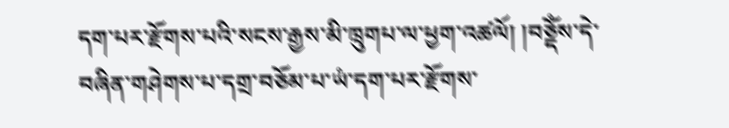དག་པར་རྫོགས་པའི་སངས་རྒྱས་མི་ཁྲུགཔ་ལ་ཕྱག་འཚལོ། །བཅྡོཾས་དེ་བཞིན་གཤེགས་པ་དགྲ་བཅོམ་པ་ཡཾ་དག་པར་རྫོགས་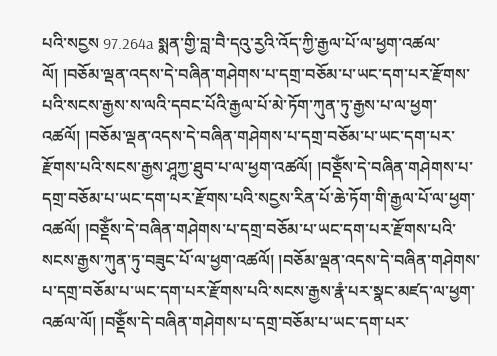པའི་སངྱས 97.264a སྨན་གྱི་བླ་བཻ་དའུ་རྱའི་འོད་ཀྱི་རྒྱལ་པོ་ལ་ཕྱག་འཚལ་ལོ། །བཅོམ་ལྡན་འདས་དེ་བཞིན་གཤེགས་པ་དགྲ་བཅོམ་པ་ཡང་དག་པར་རྫོགས་པའི་སངས་རྒྱས་ས་ལའི་དབང་པོའི་རྒྱལ་པོ་མེ་ཏོག་ཀུན་ཏུ་རྒྱས་པ་ལ་ཕྱག་འཚལོ། །བཅོམ་ལྡན་འདས་དེ་བཞིན་གཤེགས་པ་དགྲ་བཅོམ་པ་ཡང་དག་པར་རྫོགས་པའི་སངས་རྒྱས་ཤཱཀྱ་ཐུབ་པ་ལ་ཕྱག་འཚལོ། །བཅྡོཾས་དེ་བཞིན་གཤེགས་པ་དགྲ་བཅོམ་པ་ཡང་དག་པར་རྫོགས་པའི་སངྱས་རིན་པོ་ཆེ་ཏོག་གི་རྒྱལ་པོ་ལ་ཕྱག་འཚལོ། །བཅྡོཾས་དེ་བཞིན་གཤེགས་པ་དགྲ་བཅོམ་པ་ཡང་དག་པར་རྫོགས་པའི་སངས་རྒྱས་ཀུན་ཏུ་བཟུང་པོ་ལ་ཕྱག་འཚལོ། །བཅོམ་ལྡན་འདས་དེ་བཞིན་གཤེགས་པ་དགྲ་བཅོམ་པ་ཡང་དག་པར་རྫོགས་པའི་སངས་རྒྱས་རྣཾ་པར་སྣང་མཛད་ལ་ཕྱག་འཚལ་ལོ། །བཅྡོཾས་དེ་བཞིན་གཤེགས་པ་དགྲ་བཅོམ་པ་ཡང་དག་པར་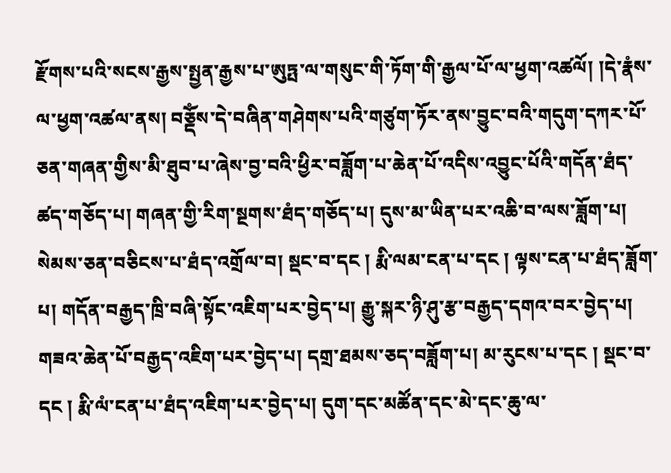རྫོགས་པའི་སངས་རྒྱས་སྤྱན་རྒྱས་པ་ཨུཏྤ་ལ་གསུང་གི་ཏོག་གི་རྒྱལ་པོ་ལ་ཕྱག་འཚལོ། །དེ་རྣཾས་ལ་ཕྱག་འཚལ་ནས། བཅྡོཾས་དེ་བཞིན་གཤེགས་པའི་གཙུག་ཏོར་ནས་བྱུང་བའི་གདུག་དཀར་པོ་ཅན་གཞན་གྱིས་མི་ཐུབ་པ་ཞེས་བྱ་བའི་ཕྱིར་བཟློག་པ་ཆེན་པོ་འདིས་འབྱུང་པོའི་གདོན་ཐཾད་ཚད་གཅོད་པ། གཞན་གྱི་རིག་སྔགས་ཐཾད་གཅོད་པ། དུས་མ་ཡིན་པར་འཆི་བ་ལས་ཟློག་པ། སེམས་ཅན་བཅིངས་པ་ཐཾད་འགྲོལ་བ། སྡང་བ་དང ། རྨི་ལམ་ངན་པ་དང ། ལྟས་ངན་པ་ཐཾད་ཟློག་པ། གདོན་བརྒྱད་ཁྲི་བཞི་སྟོང་འཇིག་པར་བྱེད་པ། རྒྱུ་སྐར་ཉི་ཤུ་རྩ་བརྒྱད་དགའ་བར་བྱེད་པ། གཟའ་ཆེན་པོ་བརྒྱད་འཇིག་པར་བྱེད་པ། དགྲ་ཐམས་ཅད་བཟློག་པ། མ་རུངས་པ་དང ། སྡང་བ་དང ། རྨི་ལཾ་ངན་པ་ཐཾད་འཇིག་པར་བྱེད་པ། དུག་དང་མཚོན་དང་མེ་དང་ཆུ་ལ་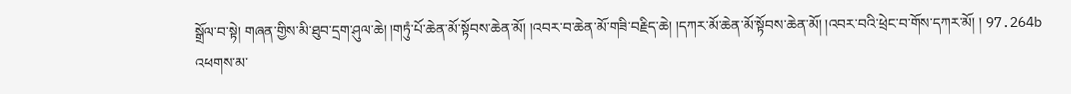སྒྲོལ་བ་སྟེ། གཞན་གྱིས་མི་ཐུབ་དྲག་ཤུལ་ཆེ། །གཏུཾ་པོ་ཆེན་མོ་སྟོབས་ཆེན་མོ། །འབར་བ་ཆེན་མོ་གཟི་བརྗིད་ཆེ། །དཀར་མོ་ཆེན་མོ་སྟོབས་ཆེན་མོ། །འབར་བའི་ཕྲེང་བ་གོས་དཀར་མོ། ། 97.264b འཕགས་མ་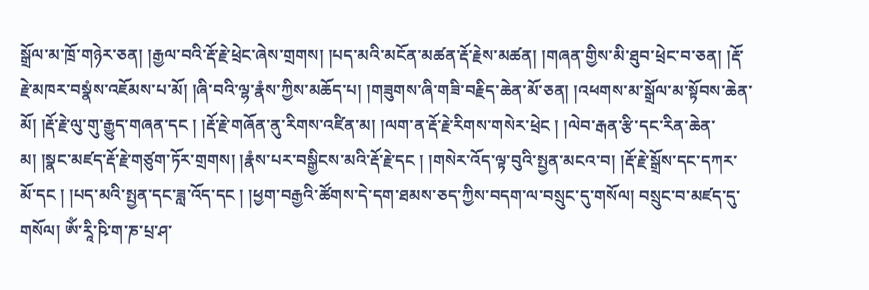སྒྲོལ་མ་ཁྲོ་གཉེར་ཅན། །རྒྱལ་བའི་རྡོ་རྗེ་ཕྲེང་ཞེས་གྲགས། །པད་མའི་མངོན་མཚན་རྡོ་རྗེས་མཚན། །གཞན་གྱིས་མི་ཐུབ་ཕྲེང་བ་ཅན། །རྡོ་རྗེ་མཁར་བསྣཾས་འཇོམས་པ་མོ། །ཞི་བའི་ལྷ་རྣཾས་ཀྱིས་མཆོད་པ། །གཟུགས་ཞི་གཟི་བརྗིད་ཆེན་མོ་ཅན། །འཕགས་མ་སྒྲོལ་མ་སྟོབས་ཆེན་མོ། །རྡོ་རྗེ་ལུ་གུ་རྒྱུད་གཞན་དང ། །རྡོ་རྗེ་གཞོན་ནུ་རིགས་འཛིན་མ། །ལག་ན་རྡོ་རྗེ་རིགས་གསེར་ཕྲེང ། །ལེབ་རྒན་རྩི་དང་རིན་ཆེན་མ། །སྣང་མཛད་རྡོ་རྗེ་གཙུག་ཏོར་གྲགས། །རྣཾས་པར་བསྒྱིངས་མའི་རྡོ་རྗེ་དང ། །གསེར་འོད་ལྟ་བུའི་སྤྱན་མངའ་བ། །རྡོ་རྗེ་སྒྲོས་དང་དཀར་མོ་དང ། །པད་མའི་སྤྱན་དང་ཟླ་འོད་དང ། །ཕྱག་བརྒྱའི་ཚོགས་དེ་དག་ཐམས་ཅད་ཀྱིས་བདག་ལ་བསྲུང་དུ་གསོལ། བསྲུང་བ་མཛད་དུ་གསོལ། ཨོཾ་རཱི་ཥི་ག་ཎ་པྲ་ཤ་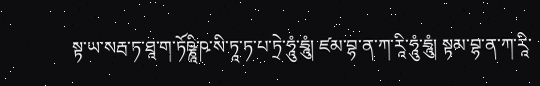སྟ་ཡ་སརྦ་ཏ་ཐཱ་ག་ཏོཥྞཱི་ཥ་སི་ཏཱ་ཏ་པ་ཏྲེ་ཧཱུཾ་དྲཱུཾ། ཛམ་བྷ་ན་ཀ་རཱི་ཧཱུཾ་དྲཱུཾ། སྟམ་བྷ་ན་ཀ་རཱི་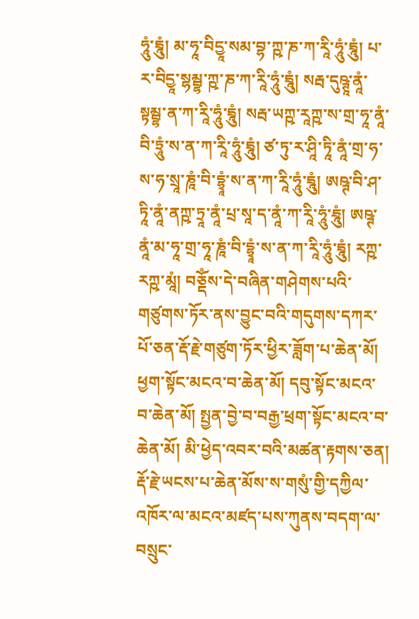ཧཱུཾ་དྲཱུཾ། མ་ཧཱ་བིདྱཱ་སམ་བྷ་ཀྵ་ཎ་ཀ་རཱི་ཧཱུཾ་དྲཱུཾ། པ་ར་བིདྱཱ་སྷམྦྷ་ཀྵ་ཎ་ཀ་རཱི་ཧཱུཾ་དྲཱུཾ། སརྦ་དུཥྚཱ་ནཱཾ་སྟམྦྷ་ན་ཀ་རཱི་ཧཱུཾ་དྲཱུཾ། སརྦ་ཡཀྵ་རཱཀྵ་ས་གྲ་ཧཱ་ནཱཾ་བི་ཏྲཱུཾ་ས་ན་ཀ་རཱི་ཧཱུཾ་དྲཱུཾ། ཙ་ཏུ་ར་ཤཱི་ཏཱི་ནཱཾ་གྲ་ཧ་ས་ཧ་སྲཱ་ཎཱཾ་བི་དྷྭཱཾ་ས་ན་ཀ་རཱི་ཧཱུཾ་དྲཱུཾ། ཨཥྚ་བི་ཤ་ཏཱི་ནཱཾ་ནཀྵ་ཏྲཱ་ནཱཾ་པྲ་སཱ་ད་ནཱཾ་ཀ་རཱི་ཧཱུཾ་དྲཱུཾ། ཨཥྚ་ནཱཾ་མ་ཧཱ་གྲ་ཧཱ་ཎཱཾ་བི་དྷྭཱཾ་ས་ན་ཀ་རཱི་ཧཱུཾ་དྲཱུཾ། རཀྵ་རཀྵ་མཱཾ། བཅྡོཾས་དེ་བཞིན་གཤེགས་པའི་གཙུགས་ཏོར་ནས་བྱུང་བའི་གདུགས་དཀར་པོ་ཅན་རྡོ་རྗེ་གཙུག་ཏོར་ཕྱིར་ཟློག་པ་ཆེན་མོ། ཕྱག་སྟོང་མངའ་བ་ཆེན་མོ། དབུ་སྟོང་མངའ་བ་ཆེན་མོ། སྤྱན་བྱེ་བ་བརྒྱ་ཕྲག་སྟོང་མངའ་བ་ཆེན་མོ། མི་ཕྱེད་འབར་བའི་མཚན་རྟགས་ཅན། རྡོ་རྗེ་ཡངས་པ་ཆེན་མོས་ས་གསུཾ་གྱི་དཀྱིལ་འཁོར་ལ་མངའ་མཛད་པས་ཀུནས་བདག་ལ་བསྲུང་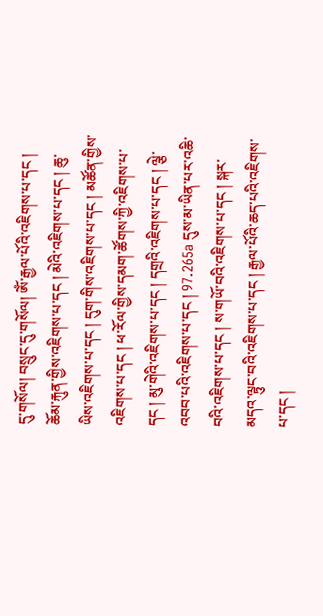དུ་གསོལ། བསྲུང་དུ་གསོལ། ཨོཾ་རྒྱལ་པོའི་འཇིགས་པ་དང ། ཆོམ་རྐུན་གྱིས་འཇིགས་པ་དང ། མེའི་འཇིགས་པ་དང ། ཆུ་ཡིས་འཇིགས་པ་དང ། དུག་གིས་འཇིགས་པ་དང ། མཚོན་གྱིས་འཇིགས་པ་དང ། ཕ་རོལ་གྱིས་དམག་ཚོགས་ཀྱི་འཇིགས་པ་དང ། མུ་གེའི་འཇིགས་པ་དང ། དགྲའི་འཇིགས་པ་དང ། ལྕེ་འབབ་པའི་འཇིགས་པ་དང ། 97.265a དུས་མ་ཡིན་པར་འཆི་བའི་འཇིགས་པ་དང ། ས་གཡོ་བའི་འཇིགས་པ་དང ། སྐར་མདའ་ལྟུང་བའི་འཇིགས་པ་དང ། རྒྱལ་པོའི་ཆད་པའི་འཇིགས་པ་དང །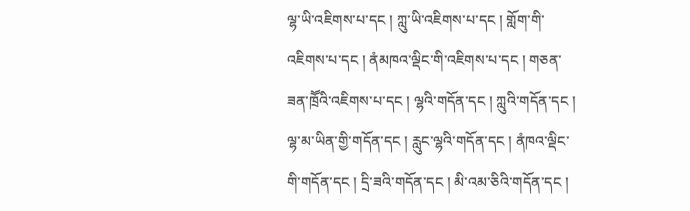ལྷ་ཡི་འཇིགས་པ་དང ། ཀླུ་ཡི་འཇིགས་པ་དང ། གློག་གི་འཇིགས་པ་དང ། ནཾམཁའ་ལྡིང་གི་འཇིགས་པ་དང ། གཅན་ཟན་ཁྲཽའི་འཇིགས་པ་དང ། ལྷའི་གདོན་དང ། ཀླུའི་གདོན་དང ། ལྷ་མ་ཡིན་གྱི་གདོན་དང ། རླུང་ལྷའི་གདོན་དང ། ནཾཁའ་ལྡིང་གི་གདོན་དང ། དྲི་ཟའི་གདོན་དང ། མི་འམ་ཅིའི་གདོན་དང །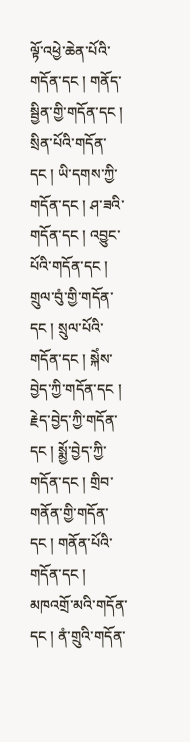ལྟོ་འཕྱེ་ཆེན་པོའི་གདོན་དང ། གནོད་སྦྱིན་གྱི་གདོན་དང ། སྲིན་པོའི་གདོན་དང ། ཡི་དགས་ཀྱི་གདོན་དང ། ཤ་ཟའི་གདོན་དང ། འབྱུང་པོའི་གདོན་དང ། གྲུལ་བུཾ་གྱི་གདོན་དང ། སྲུལ་པོའི་གདོན་དང ། སྐེཾས་བྱེད་ཀྱི་གདོན་དང ། རྗེད་བྱེད་ཀྱི་གདོན་དང ། སྨྱོ་བྱེད་ཀྱི་གདོན་དང ། གྲིབ་གནོན་གྱི་གདོན་དང ། གནོན་པོའི་གདོན་དང ། མཁའགྲོ་མའི་གདོན་དང ། ནཾ་གྲུའི་གདོན་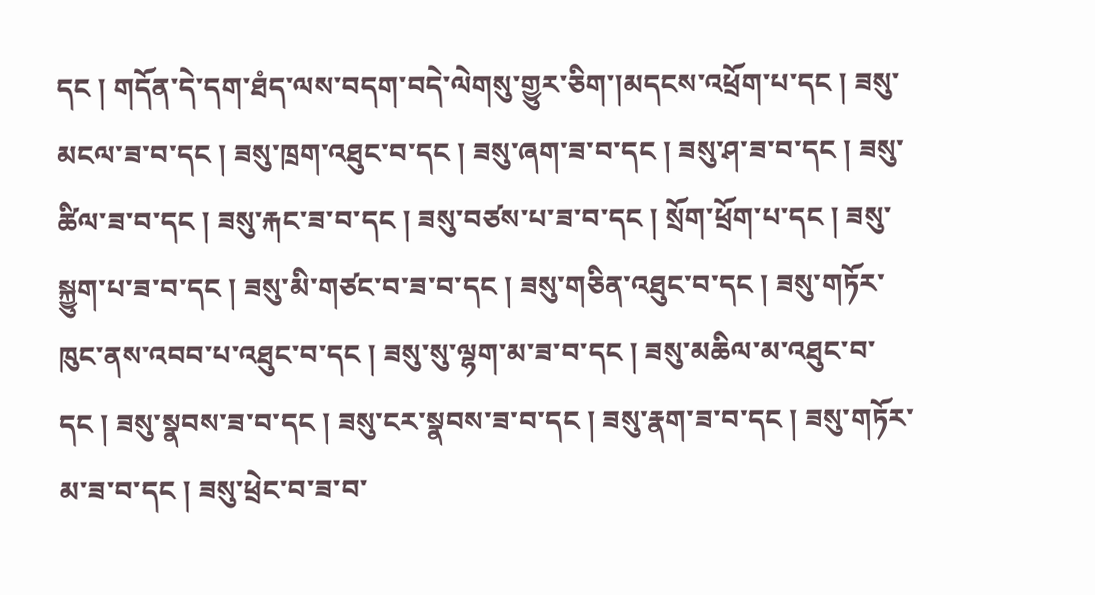དང ། གདོན་དེ་དག་ཐཾད་ལས་བདག་བདེ་ལེགསུ་གྱུར་ཅིག་།མདངས་འཕྲོག་པ་དང ། ཟསུ་མངལ་ཟ་བ་དང ། ཟསུ་ཁྲག་འཐུང་བ་དང ། ཟསུ་ཞག་ཟ་བ་དང ། ཟསུ་ཤ་ཟ་བ་དང ། ཟསུ་ཚིལ་ཟ་བ་དང ། ཟསུ་རྐང་ཟ་བ་དང ། ཟསུ་བཙས་པ་ཟ་བ་དང ། སྲོག་ཕྲོག་པ་དང ། ཟསུ་སྐྱུག་པ་ཟ་བ་དང ། ཟསུ་མི་གཙང་བ་ཟ་བ་དང ། ཟསུ་གཅིན་འཐུང་བ་དང ། ཟསུ་གཏོར་ཁུང་ནས་འབབ་པ་འཐུང་བ་དང ། ཟསུ་སུ་ལྷག་མ་ཟ་བ་དང ། ཟསུ་མཆིལ་མ་འཐུང་བ་དང ། ཟསུ་སྣབས་ཟ་བ་དང ། ཟསུ་ངར་སྣབས་ཟ་བ་དང ། ཟསུ་རྣག་ཟ་བ་དང ། ཟསུ་གཏོར་མ་ཟ་བ་དང ། ཟསུ་ཕྲེང་བ་ཟ་བ་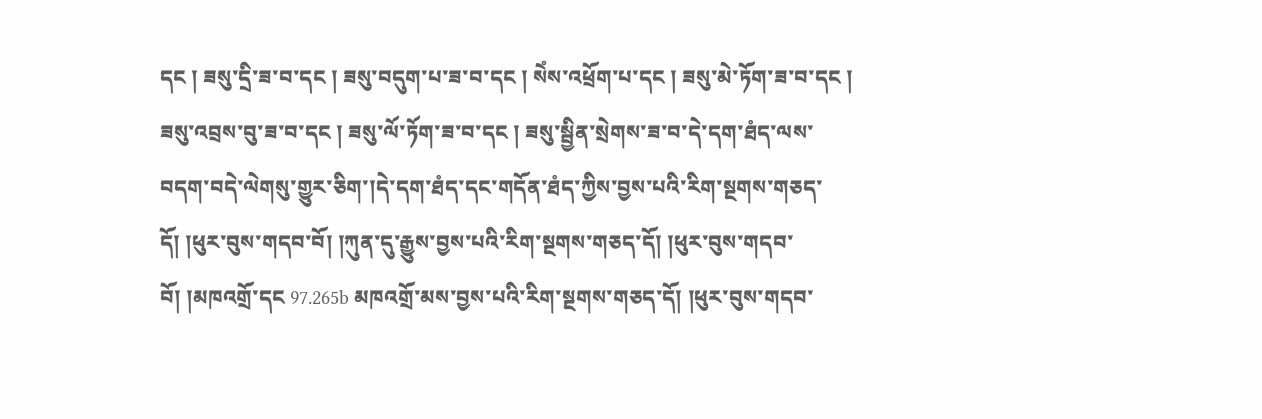དང ། ཟསུ་དྲི་ཟ་བ་དང ། ཟསུ་བདུག་པ་ཟ་བ་དང ། སེཾས་འཕྲོག་པ་དང ། ཟསུ་མེ་ཏོག་ཟ་བ་དང ། ཟསུ་འབྲས་བུ་ཟ་བ་དང ། ཟསུ་ལོ་ཏོག་ཟ་བ་དང ། ཟསུ་སྦྱིན་སྲེགས་ཟ་བ་དེ་དག་ཐཾད་ལས་བདག་བདེ་ལེགསུ་གྱུར་ཅིག་།དེ་དག་ཐཾད་དང་གདོན་ཐཾད་ཀྱིས་བྱས་པའི་རིག་སྔགས་གཅད་དོ། །ཕུར་བུས་གདབ་བོ། །ཀུན་དུ་རྒྱུས་བྱས་པའི་རིག་སྔགས་གཅད་དོ། །ཕུར་བུས་གདབ་བོ། །མཁའགྲོ་དང 97.265b མཁའགྲོ་མས་བྱས་པའི་རིག་སྔགས་གཅད་དོ། །ཕུར་བུས་གདབ་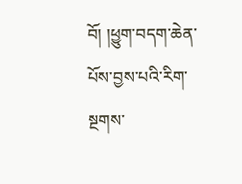བོ། །ཕྱུག་བདག་ཆེན་པོས་བྱས་པའི་རིག་སྔགས་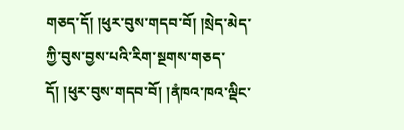གཅད་དོ། །ཕུར་བུས་གདབ་བོ། །སྲེད་མེད་ཀྱི་བུས་བྱས་པའི་རིག་སྔགས་གཅད་དོ། །ཕུར་བུས་གདབ་བོ། །ནཾཁའ་ཁའ་ལྡིང་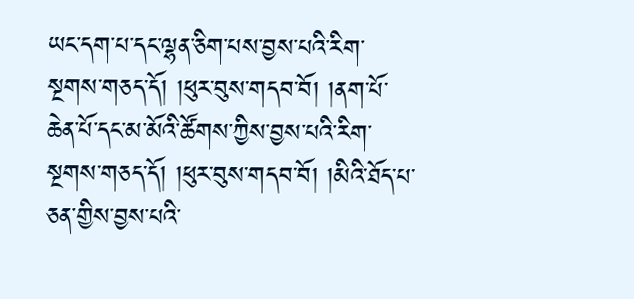ཡང་དག་པ་དང་ལྷན་ཅིག་པས་བྱས་པའི་རིག་སྔགས་གཅད་དོ། །ཕུར་བུས་གདབ་བོ། །ནག་པོ་ཆེན་པོ་དང་མ་མོའི་ཚོགས་ཀྱིས་བྱས་པའི་རིག་སྔགས་གཅད་དོ། །ཕུར་བུས་གདབ་བོ། །མིའི་ཐོད་པ་ཅན་གྱིས་བྱས་པའི་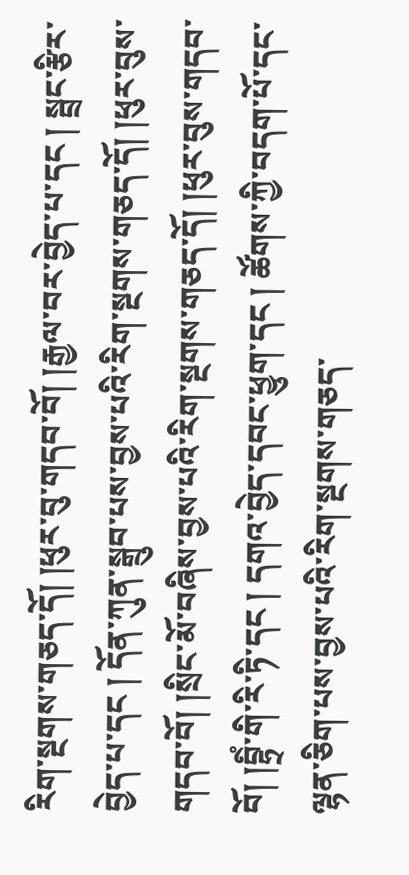རིག་སྔགས་གཅད་དོ། །ཕུར་བུ་གདབ་བོ། །རྒྱལ་བར་བྱེད་པ་དང ། སྦྲང་རྩིར་བྱེད་པ་དང ། དོན་ཀུན་སྒྲུབ་པས་བྱས་པའི་རིག་སྔགས་གཅད་དོ། །ཕུར་བུས་གདབ་བོ། །སྲིང་མོ་བཞིས་བྱས་པའི་རིག་སྔགས་གཅད་དོ། །ཕུར་བུས་གདབ་བོ། །བྷྲིཾ་གི་རི་ཏི་དང ། དགའ་བྱེད་དབང་ཕྱུག་དང ། ཚོགས་ཀྱི་བདག་པོ་དང་ལྷན་ཅིག་པས་བྱས་པའི་རིག་སྔགས་གཅད་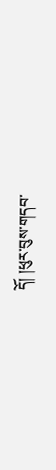དོ། །ཕུར་བུས་གདབ་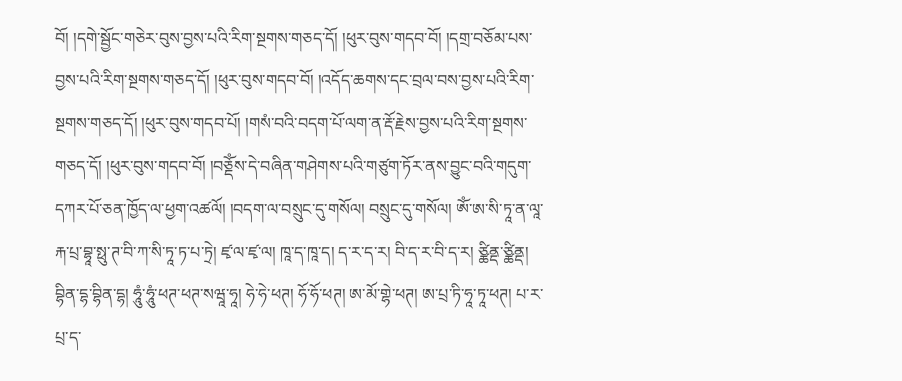བོ། །དགེ་སྦྱོང་གཅེར་བུས་བྱས་པའི་རིག་སྔགས་གཅད་དོ། །ཕུར་བུས་གདབ་བོ། །དགྲ་བཅོམ་པས་བྱས་པའི་རིག་སྔགས་གཅད་དོ། །ཕུར་བུས་གདབ་བོ། །འདོད་ཆགས་དང་བྲལ་བས་བྱས་པའི་རིག་སྔགས་གཅད་དོ། །ཕུར་བུས་གདབ་པོ། །གསཾ་བའི་བདག་པོ་ལག་ན་རྡོ་རྗེས་བྱས་པའི་རིག་སྔགས་གཅད་དོ། །ཕུར་བུས་གདབ་བོ། །བཅྡོཾས་དེ་བཞིན་གཤེགས་པའི་གཙུག་ཏོར་ནས་བྱུང་བའི་གདུག་དཀར་པོ་ཅན་ཁྱོད་ལ་ཕྱག་འཚལོ། །བདག་ལ་བསྲུང་དུ་གསོལ། བསྲུང་དུ་གསོལ། ཨོཾ་ཨ་སི་ཏཱ་ན་ལཱ་རྐ་པྲ་བྷཱ་སྥུ་ཊ་བི་ཀ་སི་ཏཱ་ཏ་པ་ཏྲེ། ཛྭ་ལ་ཛྭ་ལ། ཁཱ་ད་ཁཱ་ད། ད་ར་ད་ར། བི་ད་ར་བི་ད་ར། ཙྪིནྡ་ཙྪིནྡ། བྷིན་དྷ་བྷིན་དྷ། ཧཱུཾ་ཧཱུཾ་ཕཊ་ཕཊ་སཝཱ་ཧཱ། ཧེ་ཧེ་ཕཊ། ཧོ་ཧོ་ཕཊ། ཨ་མོ་གྷེ་ཕཊ། ཨ་པྲ་ཏི་ཧཱ་ཏཱ་ཕཊ། པ་ར་པྲ་ད་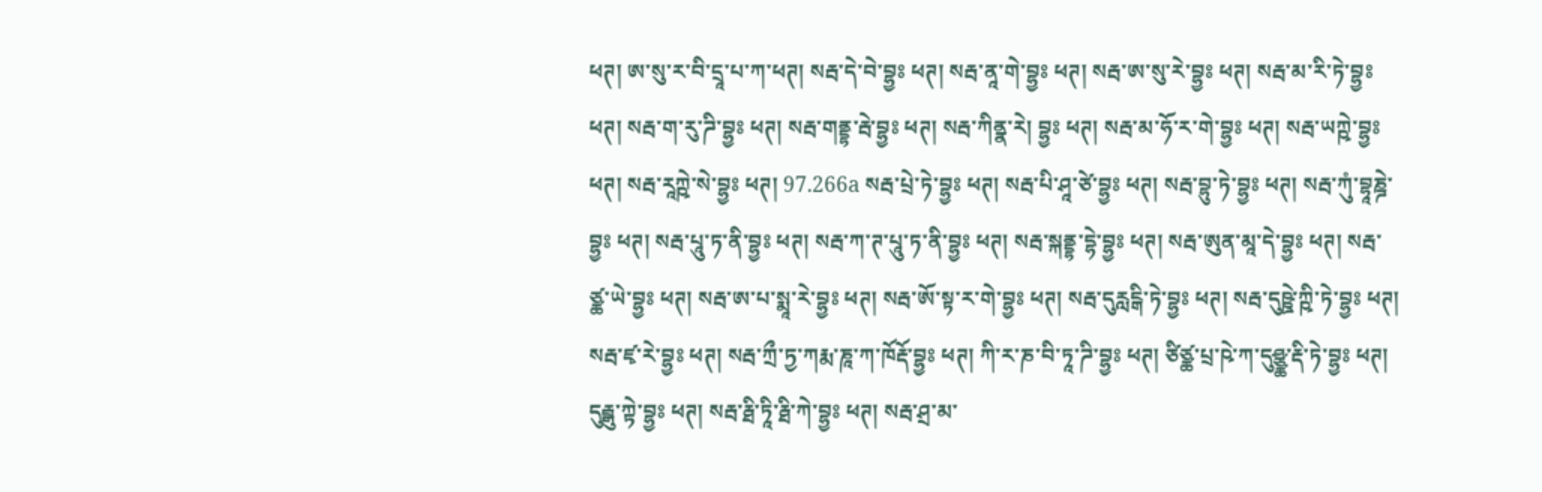ཕཊ། ཨ་སུ་ར་བི་དྲཱ་པ་ཀ་ཕཊ། སརྦ་དེ་བེ་བྷྱཿ ཕཊ། སརྦ་ནཱ་གེ་བྷྱཿ ཕཊ། སརྦ་ཨ་སུ་རེ་བྷྱཿ ཕཊ། སརྦ་མ་རི་ཏེ་བྷྱཿ ཕཊ། སརྦ་ག་རུ་ཌི་བྷྱཿ ཕཊ། སརྦ་གནྡྷ་རྦེ་བྷྱཿ ཕཊ། སརྦ་ཀིནྣ་རེ། བྷྱཿ ཕཊ། སརྦ་མ་ཧོ་ར་གེ་བྷྱཿ ཕཊ། སརྦ་ཡཀྵེ་བྷྱཿ ཕཊ། སརྦ་རཱཀྵེ་སེ་བྷྱཿ ཕཊ། 97.266a སརྦ་པྲེ་ཏེ་བྷྱཿ ཕཊ། སརྦ་པི་ཤཱ་ཙེ་བྷྱཿ ཕཊ། སརྦ་བྷུ་ཏེ་བྷྱཿ ཕཊ། སརྦ་ཀུཾ་བྷཱཎྜེ་བྷྱཿ ཕཊ། སརྦ་པཱུ་ཏ་ནི་བྷྱཿ ཕཊ། སརྦ་ཀ་ཊ་པཱུ་ཏ་ནི་བྷྱཿ ཕཊ། སརྦ་སྐནྡྷ་དྷེ་བྷྱཿ ཕཊ། སརྦ་ཨུན་མཱ་དེ་བྷྱཿ ཕཊ། སརྦ་ཙྪ་ཡེ་བྷྱཿ ཕཊ། སརྦ་ཨ་པ་སྨཱ་རེ་བྷྱཿ ཕཊ། སརྦ་ཨོ་སྟ་ར་གེ་བྷྱཿ ཕཊ། སརྦ་དུརླངྒི་ཏེ་བྷྱཿ ཕཊ། སརྦ་དུཥྛེ་ཀྵི་ཏེ་བྷྱཿ ཕཊ། སརྦ་ཛྭ་རེ་བྷྱཿ ཕཊ། སརྦ་ཀྲྀ་ཏྱ་ཀརྨ་ཎཱ་ཀ་ཁོརྡོ་བྷྱཿ ཕཊ། ཀི་ར་ཎ་བི་ཏཱ་ཌི་བྷྱཿ ཕཊ། ཙིཙྪ་པྲ་ཥེ་ཀ་དུཤྩྪ་རྡི་ཏེ་བྷྱཿ ཕཊ། དུརྦྒུ་ཀྟེ་བྷྱཿ ཕཊ། སརྦ་རྠི་ཏཱི་རྠི་ཀེ་བྷྱཿ ཕཊ། སརྦ་ཤྲ་མ་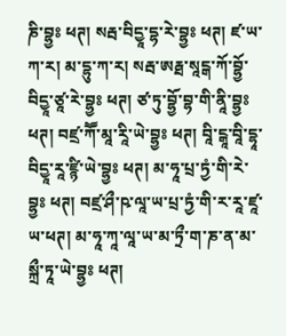ཎི་བྷྱཿ ཕཊ། སརྦ་བིདྱཱ་དྷ་རེ་བྷྱཿ ཕཊ། ཛ་ཡ་ཀ་ར། མ་དྷུ་ཀ་ར། སརྦ་ཨརྠ་སཱངྒ་ཀོ་བྷྱོ་བིདྱཱ་ཙཱ་རེ་བྷྱཿ ཕཊ། ཙ་ཏུ་བྷྱོ་བྷ་གི་ནཱི་བྷྱཿ ཕཊ། བཛྲ་ཀཽ་མཱ་རཱི་ཡེ་བྷྱཿ ཕཊ། བཱི་ངྒཱ་བཱི་དྷཱ་བིདྱཱ་རཱ་ཛྙི་ཡེ་བྷྱཿ ཕཊ། མ་ཧཱ་པྲ་ཏྱཾ་གི་རེ་བྷྱཿ ཕཊ། བཛྲ་ཤྀ་ཥ་ལཱ་ཡ་པྲ་ཏྱཾ་གི་ར་རཱ་ཛཱ་ཡ་ཕཊ། མ་ཧཱ་ཀཱ་ལཱ་ཡ་མ་ཏྲྀ་ག་ཎ་ན་མ་སྐྲྀ་ཏཱ་ཡེ་བྷྱཿ ཕཊ།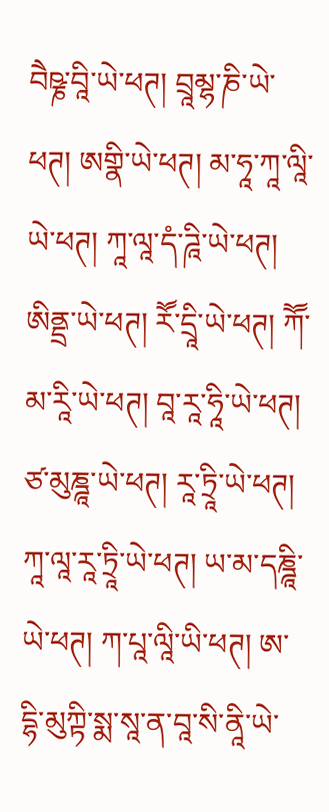བཻཥྞ་བཱི་ཡེ་ཕཊ། བྲཱམྷ་ཎི་ཡེ་ཕཊ། ཨགྣི་ཡེ་ཕཊ། མ་ཧཱ་ཀཱ་ལཱི་ཡེ་ཕཊ། ཀཱ་ལཱ་དཾ་ཌཱི་ཡེ་ཕཊ། ཨིནྡྲ་ཡེ་ཕཊ། རཽ་དྲཱི་ཡེ་ཕཊ། ཀཽ་མ་རཱི་ཡེ་ཕཊ། བཱ་རཱ་ཧཱི་ཡེ་ཕཊ། ཙ་མུཎྜཱ་ཡེ་ཕཊ། རཱ་ཏྲཱི་ཡེ་ཕཊ། ཀཱ་ལཱ་རཱ་ཏྲཱི་ཡེ་ཕཊ། ཡ་མ་དཎྜཱི་ཡེ་ཕཊ། ཀ་པཱ་ལཱི་ཡི་ཕཊ། ཨ་དྷི་མུཀྟི་སྨ་སཱ་ན་བཱ་སི་ནཱི་ཡེ་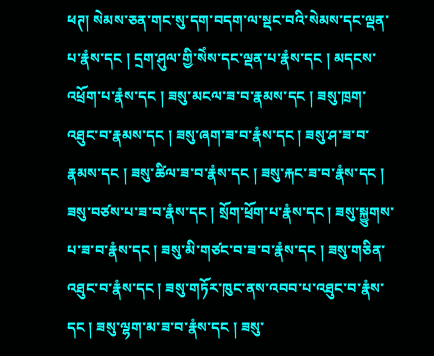ཕཊ། སེམས་ཅན་གང་སུ་དག་བདག་ལ་སྡང་བའི་སེམས་དང་ལྡན་པ་རྣཾས་དང ། དྲག་ཤུལ་གྱི་སེཾས་དང་ལྡན་པ་རྣཾས་དང ། མདངས་འཕྲོག་པ་རྣཾས་དང ། ཟསུ་མངལ་ཟ་བ་རྣམས་དང ། ཟསུ་ཁྲག་འཐུང་བ་རྣམས་དང ། ཟསུ་ཞག་ཟ་བ་རྣཾས་དང ། ཟསུ་ཤ་ཟ་བ་རྣམས་དང ། ཟསུ་ཚིལ་ཟ་བ་རྣཾས་དང ། ཟསུ་རྐང་ཟ་བ་རྣཾས་དང ། ཟསུ་བཙས་པ་ཟ་བ་རྣཾས་དང ། སྲོག་ཕྲོག་པ་རྣཾས་དང ། ཟསུ་སྐྱུགས་པ་ཟ་བ་རྣཾས་དང ། ཟསུ་མི་གཙང་བ་ཟ་བ་རྣཾས་དང ། ཟསུ་གཅིན་འཐུང་བ་རྣཾས་དང ། ཟསུ་གཏོར་ཁུང་ནས་འབབ་པ་འཐུང་བ་རྣཾས་དང ། ཟསུ་ལྷག་མ་ཟ་བ་རྣཾས་དང ། ཟསུ་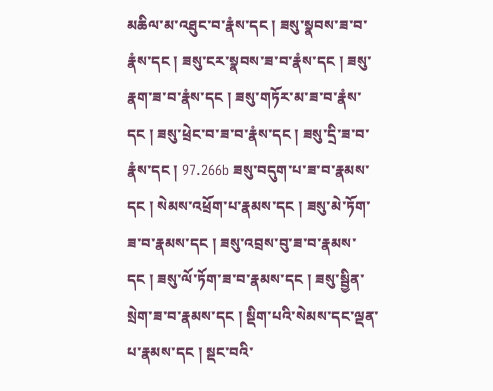མཆིལ་མ་འཐུང་བ་རྣཾས་དང ། ཟསུ་སྣབས་ཟ་བ་རྣཾས་དང ། ཟསུ་ངར་སྣབས་ཟ་བ་རྣཾས་དང ། ཟསུ་རྣག་ཟ་བ་རྣཾས་དང ། ཟསུ་གཏོར་མ་ཟ་བ་རྣཾས་དང ། ཟསུ་ཕྲེང་བ་ཟ་བ་རྣཾས་དང ། ཟསུ་དྲི་ཟ་བ་རྣཾས་དང ། 97.266b ཟསུ་བདུག་པ་ཟ་བ་རྣམས་དང ། སེམས་འཕྲོག་པ་རྣམས་དང ། ཟསུ་མེ་ཏོག་ཟ་བ་རྣམས་དང ། ཟསུ་འབྲས་བུ་ཟ་བ་རྣམས་དང ། ཟསུ་ལོ་ཏོག་ཟ་བ་རྣམས་དང ། ཟསུ་སྦྱིན་སྲེག་ཟ་བ་རྣམས་དང ། སྡིག་པའི་སེམས་དང་ལྡན་པ་རྣམས་དང ། སྡང་བའི་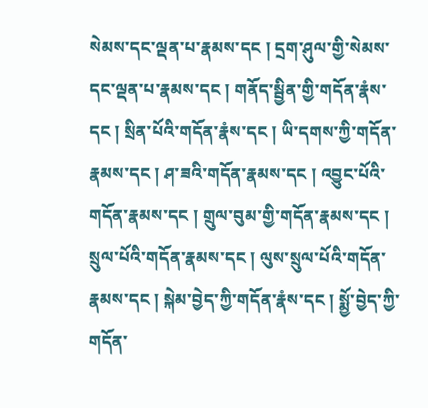སེམས་དང་ལྡན་པ་རྣམས་དང ། དྲག་ཤུལ་གྱི་སེམས་དང་ལྡན་པ་རྣམས་དང ། གནོད་སྦྱིན་གྱི་གདོན་རྣཾས་དང ། སྲིན་པོའི་གདོན་རྣཾས་དང ། ཡི་དགས་ཀྱི་གདོན་རྣམས་དང ། ཤ་ཟའི་གདོན་རྣམས་དང ། འབྱུང་པོའི་གདོན་རྣམས་དང ། གྲུལ་བུམ་གྱི་གདོན་རྣམས་དང ། སྲུལ་པོའི་གདོན་རྣམས་དང ། ལུས་སྲུལ་པོའི་གདོན་རྣམས་དང ། སྐེམ་བྱེད་ཀྱི་གདོན་རྣཾས་དང ། སྨྱོ་བྱེད་ཀྱི་གདོན་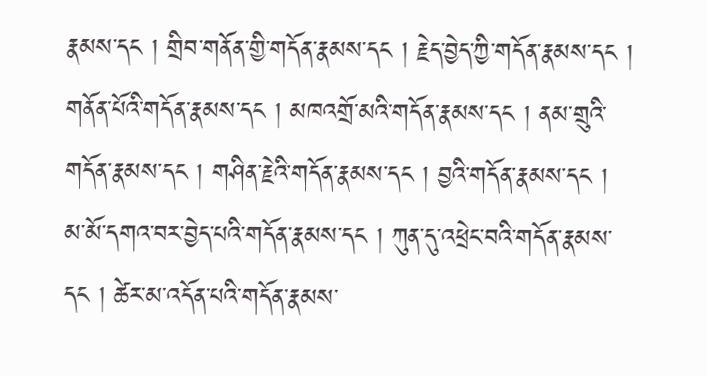རྣམས་དང ། གྲིབ་གནོན་གྱི་གདོན་རྣམས་དང ། རྗེད་བྱེད་ཀྱི་གདོན་རྣམས་དང ། གནོན་པོའི་གདོན་རྣམས་དང ། མཁའགྲོ་མའི་གདོན་རྣམས་དང ། ནམ་གྲུའི་གདོན་རྣམས་དང ། གཤིན་རྗེའི་གདོན་རྣམས་དང ། བྱའི་གདོན་རྣམས་དང ། མ་མོ་དགའ་བར་བྱེད་པའི་གདོན་རྣམས་དང ། ཀུན་དུ་འཕྲེང་བའི་གདོན་རྣམས་དང ། ཚེར་མ་འདོན་པའི་གདོན་རྣམས་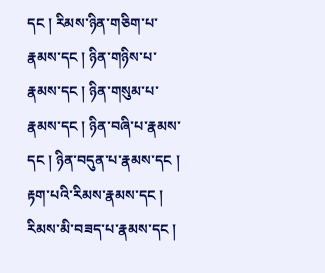དང ། རིམས་ཉིན་གཅིག་པ་རྣམས་དང ། ཉིན་གཉིས་པ་རྣམས་དང ། ཉིན་གསུམ་པ་རྣམས་དང ། ཉིན་བཞི་པ་རྣམས་དང ། ཉིན་བདུན་པ་རྣམས་དང ། རྟག་པའི་རིམས་རྣམས་དང ། རིམས་མི་བཟད་པ་རྣམས་དང །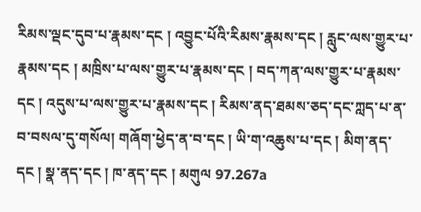རིམས་ལྡང་དུབ་པ་རྣམས་དང ། འབྱུང་པོའི་རིམས་རྣམས་དང ། རླུང་ལས་གྱུར་པ་རྣམས་དང ། མཁྲིས་པ་ལས་གྱུར་པ་རྣམས་དང ། བད་ཀན་ལས་གྱུར་པ་རྣམས་དང ། འདུས་པ་ལས་གྱུར་པ་རྣམས་དང ། རིམས་ནད་ཐམས་ཅད་དང་ཀླད་པ་ན་བ་བསལ་དུ་གསོལ། གཞོག་ཕྱེད་ན་བ་དང ། ཡི་ག་འཆུས་པ་དང ། མིག་ནད་དང ། སྣ་ནད་དང ། ཁ་ནད་དང ། མགུལ 97.267a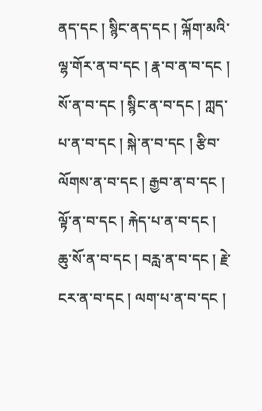ནད་དང ། སྙིང་ནད་དང ། ལྐོག་མའི་ལྷ་གོར་ན་བ་དང ། རྣ་བ་ན་བ་དང ། སོ་ན་བ་དང ། སྙིང་ན་བ་དང ། ཀླད་པ་ན་བ་དང ། སྐེ་ན་བ་དང ། རྩིབ་ལོགས་ན་བ་དང ། རྒྱབ་ན་བ་དང ། ལྟོ་ན་བ་དང ། རྐེད་པ་ན་བ་དང ། ཆུ་སོ་ན་བ་དང ། བརླ་ན་བ་དང ། རྗེ་ངར་ན་བ་དང ། ལག་པ་ན་བ་དང །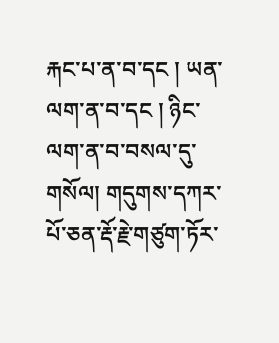རྐང་པ་ན་བ་དང ། ཡན་ལག་ན་བ་དང ། ཉིང་ལག་ན་བ་བསལ་དུ་གསོལ། གདུགས་དཀར་པོ་ཅན་རྡོ་རྗེ་གཙུག་ཏོར་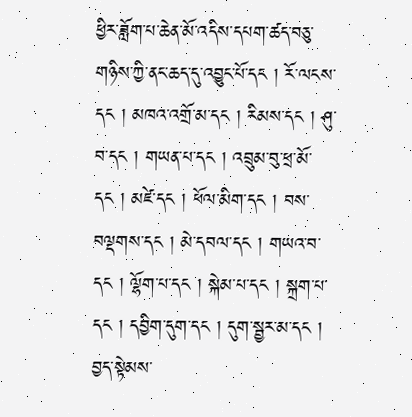ཕྱིར་ཟློག་པ་ཆེན་མོ་འདིས་དཔག་ཚད་བཅུ་གཉིས་ཀྱི་ནང་ཆད་དུ་འབྱུང་པོ་དང ། རོ་ལངས་དང ། མཁའ་འགྲོ་མ་དང ། རིམས་དང ། ཤུ་བ་དང ། གཡན་པ་དང ། འབྲུམ་བུ་ཕྲ་མོ་དང ། མཛེ་དང ། ཕོལ་མིག་དང ། བས་བལྡགས་དང ། མེ་དབལ་དང ། གཡའ་བ་དང ། ལྷོག་པ་དང ། སྐེམ་པ་དང ། སྐྲག་པ་དང ། དབྱིག་དུག་དང ། དུག་སྦྱར་མ་དང ། བྱད་སྟེམས་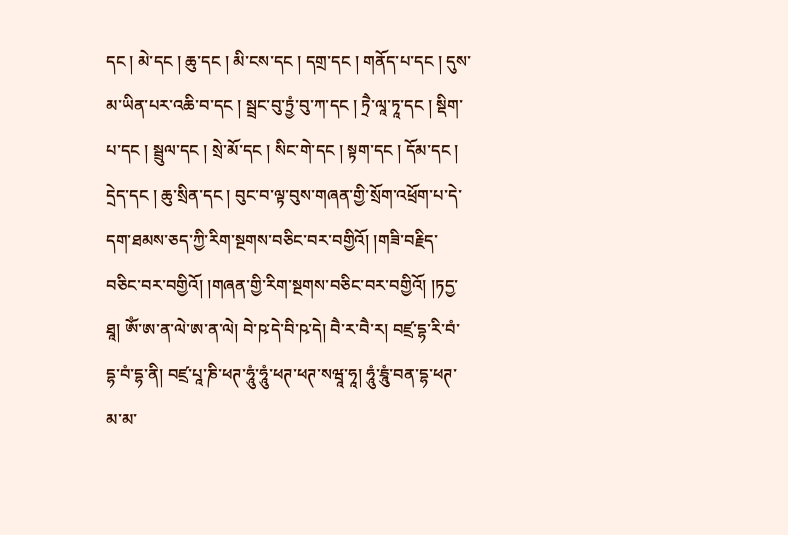དང ། མེ་དང ། ཆུ་དང ། མི་ངས་དང ། དགྲ་དང ། གནོད་པ་དང ། དུས་མ་ཡིན་པར་འཆི་བ་དང ། སྦྲང་བུ་ཏྲྱཾ་བུ་ཀ་དང ། ཏྲཻ་ལཱ་ཏཱ་དང ། སྡིག་པ་དང ། སྦྲུལ་དང ། སྲེ་མོ་དང ། སིང་གེ་དང ། སྟག་དང ། དོམ་དང ། དྲེད་དང ། ཆུ་སྲིན་དང ། བུང་བ་ལྟ་བུས་གཞན་གྱི་སྲོག་འཕྲོག་པ་དེ་དག་ཐམས་ཅད་ཀྱི་རིག་སྔགས་བཅིང་བར་བགྱིའོ། །གཟི་བརྗིད་བཅིང་བར་བགྱིའོ། །གཞན་གྱི་རིག་སྔགས་བཅིང་བར་བགྱིའོ། །ཏདྱ་ཐཱ། ཨོཾ་ཨ་ན་ལེ་ཨ་ན་ལེ། བེ་ཥ་དེ་བི་ཥ་དེ། བཻ་ར་བཻ་ར། བཛྲ་དྷ་རི་བཾ་དྷ་བཾ་དྷ་ནི། བཛྲ་པཱ་ཎི་ཕཊ་ཧཱུཾ་ཧཱུཾ་ཕཊ་ཕཊ་སཝཱ་ཧཱ། ཧཱུཾ་དྲཱུཾ་བན་དྷ་ཕཊ་མ་མ་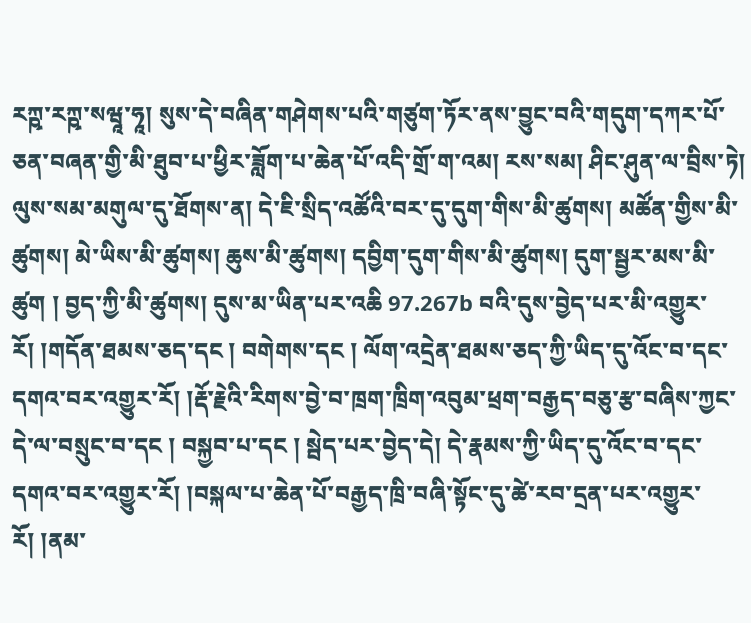རཀྵ་རཀྵ་སཝཱ་ཧཱ། སུས་དེ་བཞིན་གཤེགས་པའི་གཙུག་ཏོར་ནས་བྱུང་བའི་གདུག་དཀར་པོ་ཅན་བཞན་གྱི་མི་ཐུབ་པ་ཕྱིར་ཟློག་པ་ཆེན་པོ་འདི་གྲོ་ག་འམ། རས་སམ། ཤིང་ཤུན་ལ་བྲིས་ཏེ། ལུས་སམ་མགུལ་དུ་ཐོགས་ན། དེ་ཇི་སྲིད་འཚོའི་བར་དུ་དུག་གིས་མི་ཚུགས། མཚོན་གྱིས་མི་ཚུགས། མེ་ཡིས་མི་ཚུགས། ཆུས་མི་ཚུགས། དབྱིག་དུག་གིས་མི་ཚུགས། དུག་སྦྱར་མས་མི་ཚུག ། བྱད་ཀྱི་མི་ཚུགས། དུས་མ་ཡིན་པར་འཆི 97.267b བའི་དུས་བྱེད་པར་མི་འགྱུར་རོ། །གདོན་ཐམས་ཅད་དང ། བགེགས་དང ། ལོག་འདྲེན་ཐམས་ཅད་ཀྱི་ཡིད་དུ་འོང་བ་དང་དགའ་བར་འགྱུར་རོ། །རྡོ་རྗེའི་རིགས་བྱེ་བ་ཁྲག་ཁྲིག་འབུམ་ཕྲག་བརྒྱད་བཅུ་རྩ་བཞིས་ཀྱང་དེ་ལ་བསྲུང་བ་དང ། བསྐྱབ་པ་དང ། སྦེད་པར་བྱེད་དེ། དེ་རྣམས་ཀྱི་ཡིད་དུ་འོང་བ་དང་དགའ་བར་འགྱུར་རོ། །བསྐལ་པ་ཆེན་པོ་བརྒྱད་ཁྲི་བཞི་སྟོང་དུ་ཚེ་རབ་དྲན་པར་འགྱུར་རོ། །ནམ་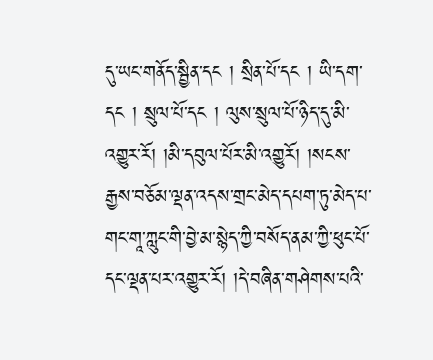དུ་ཡང་གནོད་སྦྱིན་དང ། སྲིན་པོ་དང ། ཡི་དག་དང ། སྲུལ་པོ་དང ། ལུས་སྲུལ་པོ་ཉིད་དུ་མི་འགྱུར་རོ། །མི་དབུལ་པོར་མི་འགྱུརོ། །སངས་རྒྱས་བཅོམ་ལྡན་འདས་གྲང་མེད་དཔག་ཏུ་མེད་པ་གང་གཱ་ཀླུང་གི་བྱེ་མ་སྙེད་ཀྱི་བསོད་ནམ་ཀྱི་ཕུང་པོ་དང་ལྡན་པར་འགྱུར་རོ། །དེ་བཞིན་གཤེགས་པའི་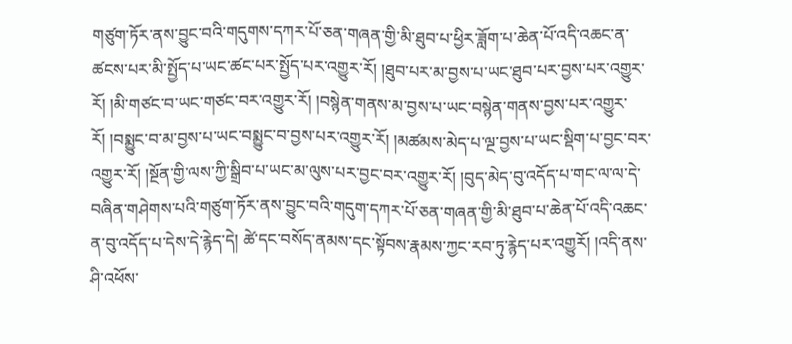གཙུག་ཏོར་ནས་བྱུང་བའི་གདུགས་དཀར་པོ་ཅན་གཞན་གྱི་མི་ཐུབ་པ་ཕྱིར་ཟློག་པ་ཆེན་པོ་འདི་འཆང་ན་ཚངས་པར་མི་སྤྱོད་པ་ཡང་ཚང་པར་སྤྱོད་པར་འགྱུར་རོ། །ཐུབ་པར་མ་བྱས་པ་ཡང་ཐུབ་པར་བྱས་པར་འགྱུར་རོ། །མི་གཙང་བ་ཡང་གཙང་བར་འགྱུར་རོ། །བསྙེན་གནས་མ་བྱས་པ་ཡང་བསྙེན་གནས་བྱས་པར་འགྱུར་རོ། །བསྨྱུང་བ་མ་བྱས་པ་ཡང་བསྨྱུང་བ་བྱས་པར་འགྱུར་རོ། །མཚམས་མེད་པ་ལྔ་བྱས་པ་ཡང་སྡིག་པ་བྱང་བར་འགྱུར་རོ། །སྔོན་གྱི་ལས་ཀྱི་སྒྲིབ་པ་ཡང་མ་ལུས་པར་བྱང་བར་འགྱུར་རོ། །བུད་མེད་བུ་འདོད་པ་གང་ལ་ལ་དེ་བཞིན་གཤེགས་པའི་གཙུག་ཏོར་ནས་བྱུང་བའི་གདུག་དཀར་པོ་ཅན་གཞན་གྱི་མི་ཐུབ་པ་ཆེན་པོ་འདི་འཆང་ན་བུ་འདོད་པ་དེས་དེ་རྙེད་དེ། ཚེ་དང་བསོད་ནམས་དང་སྟོབས་རྣམས་ཀྱང་རབ་ཏུ་རྙེད་པར་འགྱུརོ། །འདི་ནས་ཤི་འཕོས་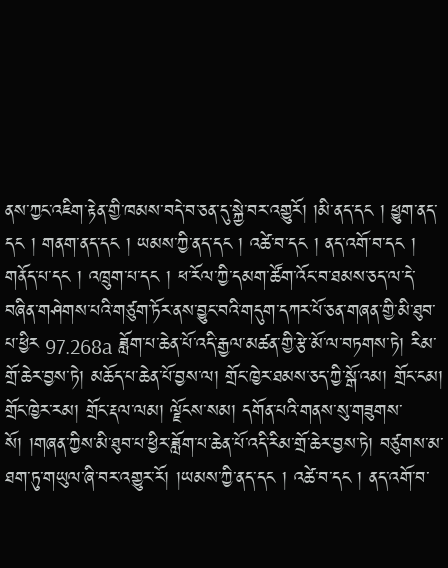ནས་ཀྱང་འཇིག་རྟེན་གྱི་ཁམས་བདེ་བ་ཅན་དུ་སྐྱེ་བར་འགྱུརོ། །མི་ནད་དང ། ཕྱུག་ནད་དང ། གནག་ནད་དང ། ཡམས་ཀྱི་ནད་དང ། འཚེ་བ་དང ། ནད་འགོ་བ་དང ། གནོད་པ་དང ། འཁྲུག་པ་དང ། ཕ་རོལ་ཀྱི་དམག་ཚོག་འོང་བ་ཐམས་ཅད་ལ་དེ་བཞིན་གཤེགས་པའི་གཙུག་ཏོར་ནས་བྱུང་བའི་གདུག་དཀར་པོ་ཅན་གཞན་གྱི་མི་ཐུབ་པ་ཕྱིར 97.268a ཟློག་པ་ཆེན་པོ་འདི་རྒྱལ་མཚན་གྱི་རྩེ་མོ་ལ་བཏགས་ཏེ། རིམ་གྲོ་ཆེར་བྱས་ཏེ། མཆོད་པ་ཆེན་པོ་བྱས་ལ། གྲོང་ཁྱེར་ཐམས་ཅད་ཀྱི་སྒོ་འམ། གྲོང་ངམ། གྲོང་ཁྱེར་རམ། གྲོང་རྡལ་ལམ། ལྗོངས་སམ། དགོན་པའི་གནས་སུ་གཟུགས་སོ། །གཞན་ཀྱིས་མི་ཐུབ་པ་ཕྱིར་ཟློག་པ་ཆེན་པོ་འདི་རིམ་གྲོ་ཆེར་བྱས་ཏེ། བཙུགས་མ་ཐག་ཏུ་གཡུལ་ཞི་བར་འགྱུར་རོ། །ཡམས་ཀྱི་ནད་དང ། འཚེ་བ་དང ། ནད་འགོ་བ་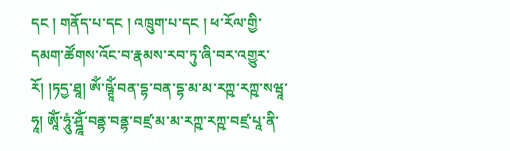དང ། གནོད་པ་དང ། འཁྲུག་པ་དང ། ཕ་རོལ་གྱི་དམག་ཚོགས་འོང་བ་རྣམས་རབ་ཏུ་ཞི་བར་འགྱུར་རོ། །ཏདྱ་ཐཱ། ཨོཾ་ཥྚཱོཾ་བན་དྷ་བན་དྷ་མ་མ་རཀྵ་རཀྵ་སཝཱ་ཧཱ། ཨཱོཾ་ཧཱུཾ་ཤྜཱོཾ་བནྷ་བནྷ་བཛྲ་མ་མ་རཀྵ་རཀྵ་བཛྲ་པཱ་ནི་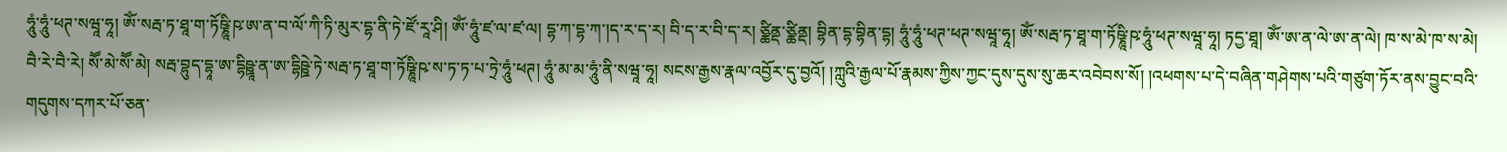ཧཱུཾ་ཧཱུཾ་ཕཊ་སཝཱ་ཧཱ། ཨོཾ་སརྦ་ཏ་ཐཱ་ག་ཏོཥྞཱི་ཥ་ཨ་ན་བ་ལོ་ཀི་ཏི་མུར་དྷ་ནི་ཏེ་ཛོ་རཱ་ཤི། ཨོཾ་ཧཱུཾ་ཛ་ལ་ཛ་ལ། དྷ་ཀ་དྷ་ཀ་།ད་ར་ད་ར། བི་ད་ར་བི་ད་ར། ཙྪིནྡ་ཙྪིནྡ། བྷིན་དྷ་བྷིན་དྷ། ཧཱུཾ་ཧཱུཾ་ཕཊ་ཕཊ་སཝཱ་ཧཱ། ཨོཾ་སརྦ་ཏ་ཐཱ་ག་ཏོཥྞཱི་ཥ་ཧཱུཾ་ཕཊ་སཝཱ་ཧཱ། ཏདྱ་ཐཱ། ཨོཾ་ཨ་ན་ལེ་ཨ་ན་ལེ། ཁ་ས་མེ་ཁ་ས་མེ། བཻ་རེ་བཻ་རེ། སཽ་མེ་སཽ་མེ། སརྦ་བྷུད་དྷཱ་ཨ་དྷིཥྛཱ་ན་ཨ་དྷིཥྛེ་ཏེ་སརྦ་ཏ་ཐཱ་ག་ཏོཥྞཱི་ཥ་ས་ཏ་ཏ་པ་ཏྲེ་ཧཱུཾ་ཕཊ། ཧཱུཾ་མ་མ་ཧཱུཾ་ནི་སཝཱ་ཧཱ། སངས་རྒྱས་རྣལ་འབྱོར་དུ་བྱའོ། །ཀླུའི་རྒྱལ་པོ་རྣམས་ཀྱིས་ཀྱང་དུས་དུས་སུ་ཆར་འབེབས་སོ། །འཕགས་པ་དེ་བཞིན་གཤེགས་པའི་གཙུག་ཏོར་ནས་བྱུང་བའི་གདུགས་དཀར་པོ་ཅན་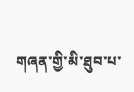གཞན་གྱི་མི་ཐུབ་པ་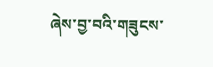ཞེས་བྱ་བའི་གཟུངས་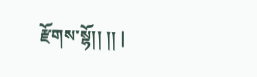རྫོགས་སྷོ།། །། |